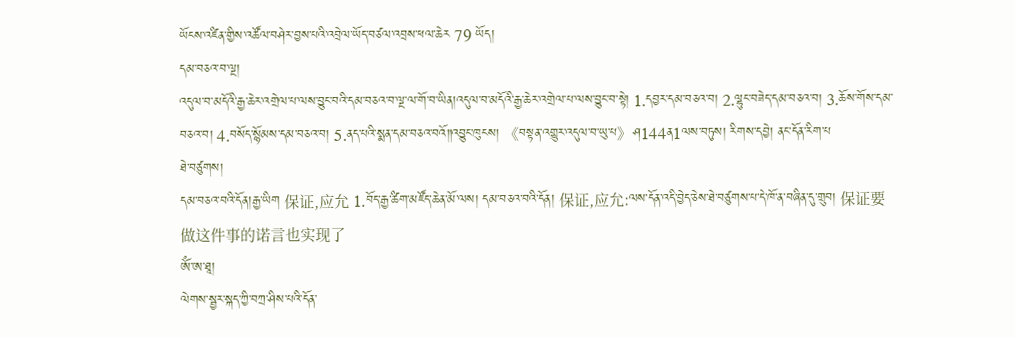ཡོངས་འཛིན་གྱིས་འཚོལ་བཤེར་བྱས་པའི་འབྲེལ་ཡོད་བཙལ་འབྲས་ཕལ་ཆེར 79 ཡོད།
དམ་བཅའ་བ་ལྔ།
འདུལ་བ་མདོའི་རྒྱ་ཆེར་འགྲེལ་པ་ལས་བྱུང་བའི་དམ་བཅའ་བ་ལྔ་ལ་གོ་བ་ཡིན།འདུལ་བ་མདོའི་རྒྱ་ཆེར་འགྲེལ་པ་ལས་བྱུང་བ་སྟེ། 1.དབྱར་དམ་བཅའ་བ། 2.ལྷུང་བཟེད་དམ་བཅའ་བ། 3.ཆོས་གོས་དམ་བཅའ་བ། 4.བསོད་སྙོམས་དམ་བཅའ་བ། 5.ནད་པའི་སྨན་དམ་བཅའ་བའོ༎འབྱུང་ཁུངས། 《བསྟན་འགྱུར་འདུལ་བ་ཡུ་པ》ཤ144ན1ལས་བཏུས། རིགས་དབྱེ། ནང་དོན་རིག་པ
ཐེ་བཙུགས།
དམ་བཅའ་བའི་དོན།རྒྱ་ཡིག 保证,应允 1.བོད་རྒྱ་ཚིག་མཛོད་ཆེན་མོ་ལས། དམ་བཅའ་བའི་དོན། 保证,应允:ལས་དོན་འདི་བྱེད་ཅེས་ཐེ་བཙུགས་པ་དེ་ཁོ་ན་བཞིན་དུ་གྲུབ། 保证要做这件事的诺言也实现了
ཨོཾ་ཨ་ཐཱ།
ལེགས་སྦྱར་སྐད་ཀྱི་བཀྲ་ཤིས་པའི་དོན་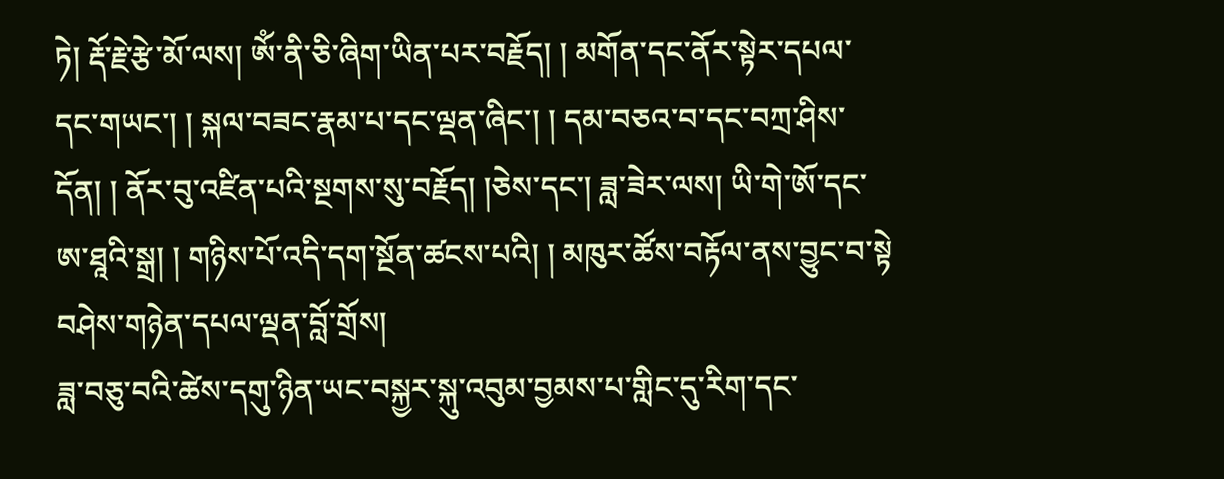ཏེ། རྡོ་རྗེ་རྩེ་མོ་ལས། ཨོཾ་ནི་ཅི་ཞིག་ཡིན་པར་བརྗོད། ། མགོན་དང་ནོར་སྟེར་དཔལ་དང་གཡང་། ། སྐལ་བཟང་རྣམ་པ་དང་ལྡན་ཞིང་། ། དམ་བཅའ་བ་དང་བཀྲ་ཤིས་དོན། ། ནོར་བུ་འཛིན་པའི་སྔགས་སུ་བརྗོད། །ཅེས་དང་། ཟླ་ཟེར་ལས། ཡི་གེ་ཨོ་དང་ཨ་ཐཱའི་སྒྲ། ། གཉིས་པོ་འདི་དག་སྔོན་ཚངས་པའི། ། མཁུར་ཚོས་བརྟོལ་ནས་བྱུང་བ་སྟེ
བཤེས་གཉེན་དཔལ་ལྡན་བློ་གྲོས།
ཟླ་བཅུ་བའི་ཚེས་དགུ་ཉིན་ཡང་བསྐྱར་སྐུ་འབུམ་བྱམས་པ་གླིང་དུ་རིག་དང་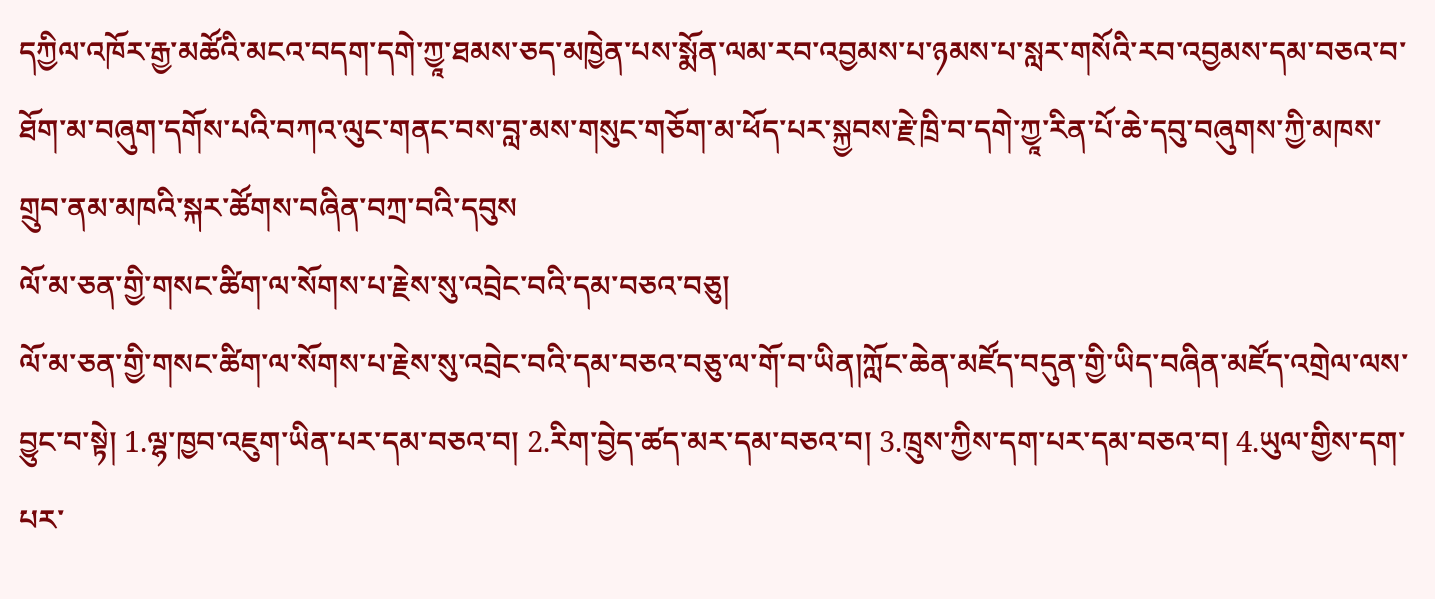དཀྱིལ་འཁོར་རྒྱ་མཚོའི་མངའ་བདག་དགེ་ཀྱཱ་ཐམས་ཅད་མཁྱེན་པས་སྨོན་ལམ་རབ་འབྱམས་པ་ཉམས་པ་སླར་གསོའི་རབ་འབྱམས་དམ་བཅའ་བ་ཐོག་མ་བཞུག་དགོས་པའི་བཀའ་ལུང་གནང་བས་བླ་མས་གསུང་གཅོག་མ་ཕོད་པར་སྐྱབས་རྗེ་ཁྲི་བ་དགེ་ཀྱཱ་རིན་པོ་ཆེ་དབུ་བཞུགས་ཀྱི་མཁས་གྲུབ་ནམ་མཁའི་སྐར་ཚོགས་བཞིན་བཀྲ་བའི་དབུས
ལོ་མ་ཅན་གྱི་གསང་ཚིག་ལ་སོགས་པ་རྗེས་སུ་འབྲེང་བའི་དམ་བཅའ་བཅུ།
ལོ་མ་ཅན་གྱི་གསང་ཚིག་ལ་སོགས་པ་རྗེས་སུ་འབྲེང་བའི་དམ་བཅའ་བཅུ་ལ་གོ་བ་ཡིན།ཀློང་ཆེན་མཛོད་བདུན་གྱི་ཡིད་བཞིན་མཛོད་འགྲེལ་ལས་བྱུང་བ་སྟེ། 1.ལྷ་ཁྱབ་འཇུག་ཡིན་པར་དམ་བཅའ་བ། 2.རིག་བྱེད་ཚད་མར་དམ་བཅའ་བ། 3.ཁྲུས་ཀྱིས་དག་པར་དམ་བཅའ་བ། 4.ཡུལ་གྱིས་དག་པར་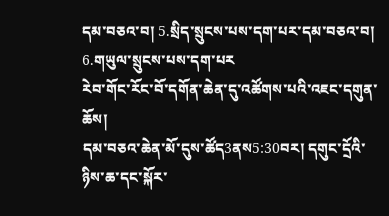དམ་བཅའ་བ། 5.སྲིད་སྲུངས་པས་དག་པར་དམ་བཅའ་བ། 6.གཡུལ་སྲུངས་པས་དག་པར
རེབ་གོང་རོང་བོ་དགོན་ཆེན་དུ་འཚོགས་པའི་འཇང་དགུན་ཆོས།
དམ་བཅའ་ཆེན་མོ་དུས་ཚོད3ནས5:30བར། དགུང་དྲོའི་ཉིས་ཆ་དང་སྐོར་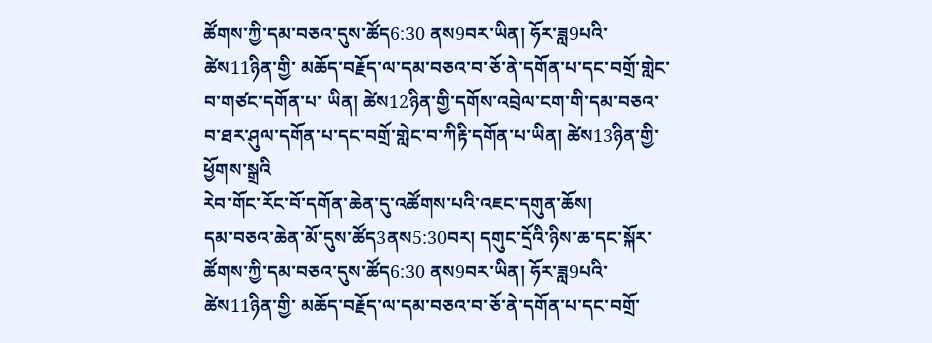ཚོགས་ཀྱི་དམ་བཅའ་དུས་ཚོད6:30 ནས9བར་ཡིན། ཧོར་ཟླ9པའི་ཚེས11ཉིན་གྱི་ མཆོད་བརྗོད་ལ་དམ་བཅའ་བ་ཅོ་ནེ་དགོན་པ་དང་བགྲོ་གླེང་བ་གཙང་དགོན་པ་ ཡིན། ཚེས12ཉིན་གྱི་དགོས་འབྲེལ་ངག་གི་དམ་བཅའ་བ་ཐར་ཤུལ་དགོན་པ་དང་བགྲོ་གླེང་བ་ཀིརྟི་དགོན་པ་ཡིན། ཚེས13ཉིན་གྱི་ཕྱོགས་སྒྲའི
རེབ་གོང་རོང་བོ་དགོན་ཆེན་དུ་འཚོགས་པའི་འཇང་དགུན་ཆོས།
དམ་བཅའ་ཆེན་མོ་དུས་ཚོད3ནས5:30བར། དགུང་དྲོའི་ཉིས་ཆ་དང་སྐོར་ཚོགས་ཀྱི་དམ་བཅའ་དུས་ཚོད6:30 ནས9བར་ཡིན། ཧོར་ཟླ9པའི་ཚེས11ཉིན་གྱི་ མཆོད་བརྗོད་ལ་དམ་བཅའ་བ་ཅོ་ནེ་དགོན་པ་དང་བགྲོ་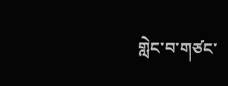གླེང་བ་གཙང་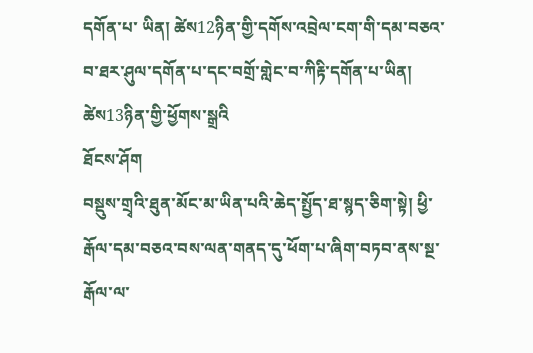དགོན་པ་ ཡིན། ཚེས12ཉིན་གྱི་དགོས་འབྲེལ་ངག་གི་དམ་བཅའ་བ་ཐར་ཤུལ་དགོན་པ་དང་བགྲོ་གླེང་བ་ཀིརྟི་དགོན་པ་ཡིན། ཚེས13ཉིན་གྱི་ཕྱོགས་སྒྲའི
ཐོངས་ཤོག
བསྡུས་གྲྭའི་ཐུན་མོང་མ་ཡིན་པའི་ཆེད་སྤྱོད་ཐ་སྙད་ཅིག་སྟེ། ཕྱི་རྒོལ་དམ་བཅའ་བས་ལན་གནད་དུ་ཕོག་པ་ཞིག་བཏབ་ནས་སྔ་རྒོལ་ལ་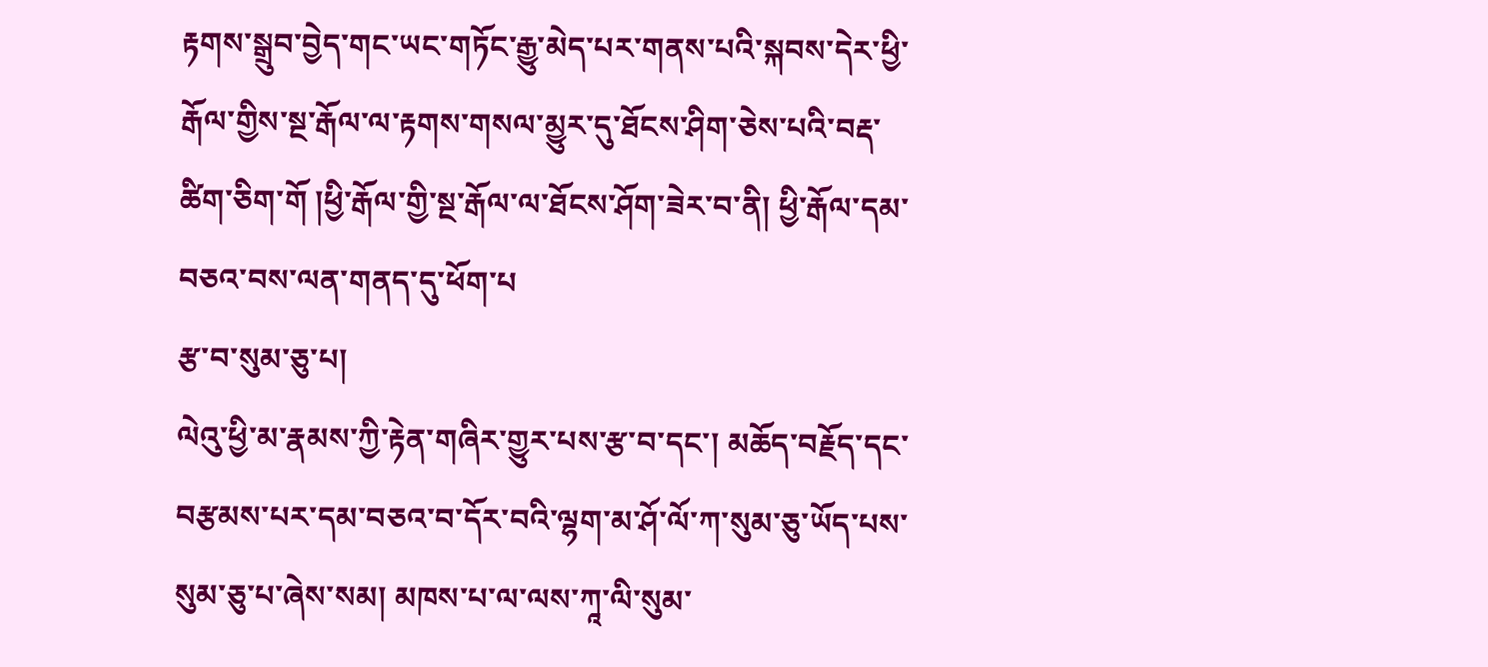རྟགས་སྒྲུབ་བྱེད་གང་ཡང་གཏོང་རྒྱུ་མེད་པར་གནས་པའི་སྐབས་དེར་ཕྱི་རྒོལ་གྱིས་སྔ་རྒོལ་ལ་རྟགས་གསལ་མྱུར་དུ་ཐོངས་ཤིག་ཅེས་པའི་བརྡ་ཚིག་ཅིག་གོ །ཕྱི་རྒོལ་གྱི་སྔ་རྒོལ་ལ་ཐོངས་ཤོག་ཟེར་བ་ནི། ཕྱི་རྒོལ་དམ་བཅའ་བས་ལན་གནད་དུ་ཕོག་པ
རྩ་བ་སུམ་ཅུ་པ།
ལེའུ་ཕྱི་མ་རྣམས་ཀྱི་རྟེན་གཞིར་གྱུར་པས་རྩ་བ་དང་། མཆོད་བརྗོད་དང་བརྩམས་པར་དམ་བཅའ་བ་དོར་བའི་ལྷག་མ་ཤོ་ལོ་ཀ་སུམ་ཅུ་ཡོད་པས་སུམ་ཅུ་པ་ཞེས་སམ། མཁས་པ་ལ་ལས་ཀཱ་ལི་སུམ་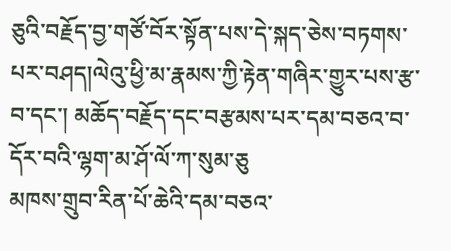ཅུའི་བརྗོད་བྱ་གཙོ་བོར་སྟོན་པས་དེ་སྐད་ཅེས་བཏགས་པར་བཤད།ལེའུ་ཕྱི་མ་རྣམས་ཀྱི་རྟེན་གཞིར་གྱུར་པས་རྩ་བ་དང་། མཆོད་བརྗོད་དང་བརྩམས་པར་དམ་བཅའ་བ་དོར་བའི་ལྷག་མ་ཤོ་ལོ་ཀ་སུམ་ཅུ
མཁས་གྲུབ་རིན་པོ་ཆེའི་དམ་བཅའ་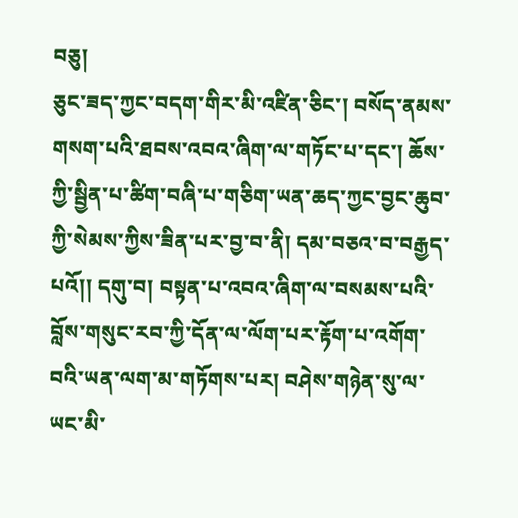བཅུ།
ཅུང་ཟད་ཀྱང་བདག་གིར་མི་འཛིན་ཅིང་། བསོད་ནམས་གསག་པའི་ཐབས་འབའ་ཞིག་ལ་གཏོང་པ་དང་། ཆོས་ཀྱི་སྦྱིན་པ་ཚིག་བཞི་པ་གཅིག་ཡན་ཆད་ཀྱང་བྱང་ཆུབ་ཀྱི་སེམས་ཀྱིས་ཟིན་པར་བྱ་བ་ནི། དམ་བཅའ་བ་བརྒྱད་པའོ།། དགུ་བ། བསྟན་པ་འབའ་ཞིག་ལ་བསམས་པའི་བློས་གསུང་རབ་ཀྱི་དོན་ལ་ལོག་པར་རྟོག་པ་འགོག་བའི་ཡན་ལག་མ་གཏོགས་པར། བཤེས་གཉེན་སུ་ལ་ཡང་མི་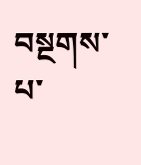བསྔགས་པ་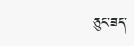ཅུང་ཟད་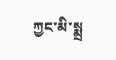ཀྱང་མི་སྨྲ